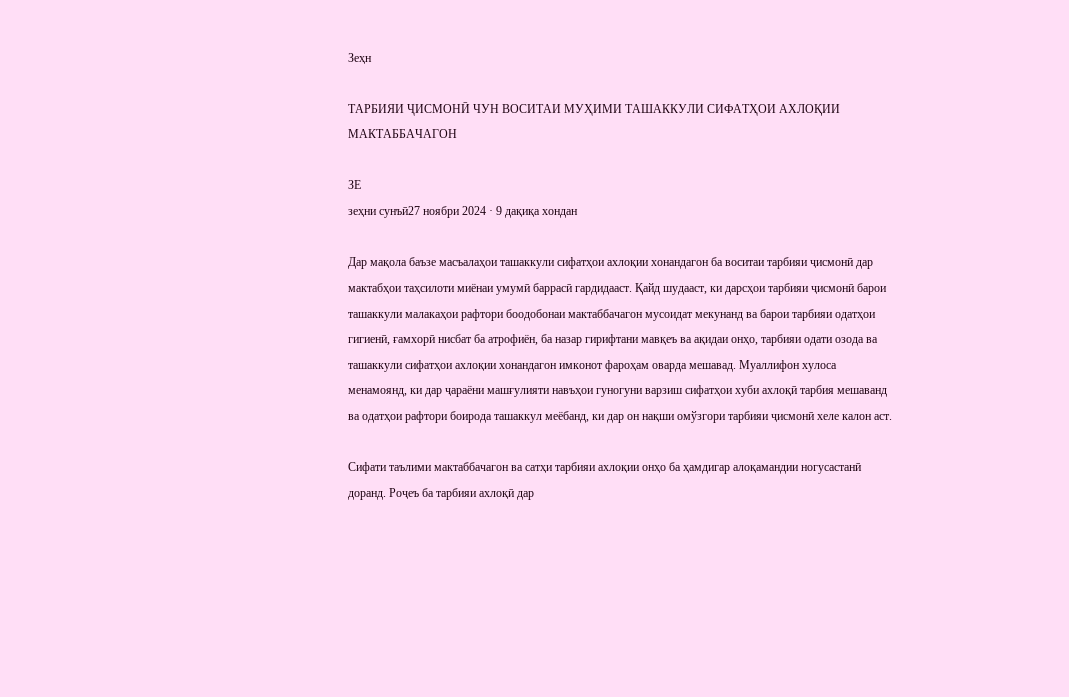Зеҳн

ТАРБИЯИ ҶИСМОНӢ ЧУН ВОСИТАИ МУҲИМИ ТАШАККУЛИ СИФАТҲОИ АХЛОҚИИ МАКТАББАЧАГОН

ЗЕ
зеҳни сунъӣ27 ноябри 2024 · 9 дақиқа хондан

Дар мақола баъзе масъалаҳои ташаккули сифатҳои ахлоқии хонандагон ба воситаи тарбияи ҷисмонӣ дар мактабҳои таҳсилоти миёнаи умумӣ баррасӣ гардидааст. Қайд шудааст, ки дарсҳои тарбияи ҷисмонӣ барои ташаккули малакаҳои рафтори боодобонаи мактаббачагон мусоидат мекунанд ва барои тарбияи одатҳои гигиенӣ, ғамхорӣ нисбат ба атрофиён, ба назар гирифтани мавқеъ ва ақидаи онҳо, тарбияи одати озода ва ташаккули сифатҳои ахлоқии хонандагон имконот фароҳам оварда мешавад. Муаллифон хулоса менамоянд, ки дар ҷараёни машғулияти навъҳои гуногуни варзиш сифатҳои хуби ахлоқӣ тарбия мешаванд ва одатҳои рафтори боирода ташаккул меёбанд, ки дар он нақши омўзгори тарбияи ҷисмонӣ хеле калон аст.

Сифати таълими мактаббачагон ва сатҳи тарбияи ахлоқии онҳо ба ҳамдигар алоқамандии ногусастанӣ доранд. Роҷеъ ба тарбияи ахлоқӣ дар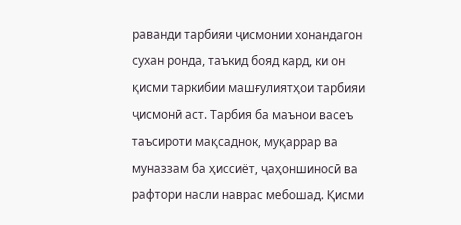раванди тарбияи ҷисмонии хонандагон сухан ронда, таъкид бояд кард, ки он қисми таркибии машғулиятҳои тарбияи ҷисмонӣ аст. Тарбия ба маънои васеъ таъсироти мақсаднок, муқаррар ва муназзам ба ҳиссиёт, ҷаҳоншиносӣ ва рафтори насли наврас мебошад. Қисми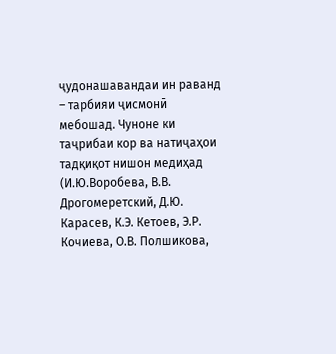ҷудонашавандаи ин раванд – тарбияи ҷисмонӣ мебошад. Чуноне ки таҷрибаи кор ва натиҷаҳои тадқиқот нишон медиҳад (И.Ю.Воробева, В.В. Дрогомеретский, Д.Ю. Карасев, К.Э. Кетоев, Э.Р. Кочиева, О.В. Полшикова,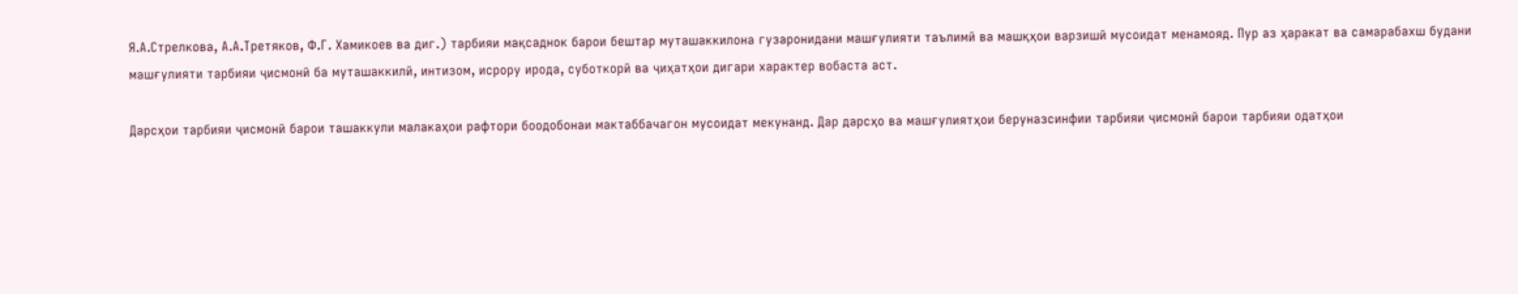Я.А.Стрелкова, А.А.Третяков, Ф.Г. Хамикоев ва диг.) тарбияи мақсаднок барои бештар муташаккилона гузаронидани машғулияти таълимӣ ва машқҳои варзишӣ мусоидат менамояд. Пур аз ҳаракат ва самарабахш будани машғулияти тарбияи ҷисмонӣ ба муташаккилӣ, интизом, исрору ирода, суботкорӣ ва ҷиҳатҳои дигари характер вобаста аст.

Дарсҳои тарбияи ҷисмонӣ барои ташаккули малакаҳои рафтори боодобонаи мактаббачагон мусоидат мекунанд. Дар дарсҳо ва машғулиятҳои беруназсинфии тарбияи ҷисмонӣ барои тарбияи одатҳои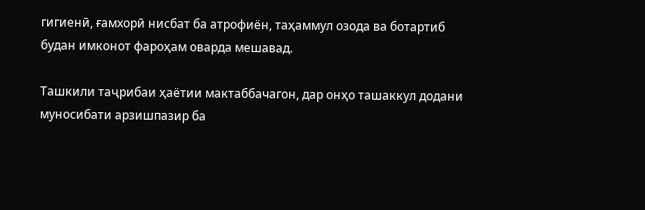гигиенӣ, ғамхорӣ нисбат ба атрофиён, таҳаммул озода ва ботартиб будан имконот фароҳам оварда мешавад.

Ташкили таҷрибаи ҳаётии мактаббачагон, дар онҳо ташаккул додани муносибати арзишпазир ба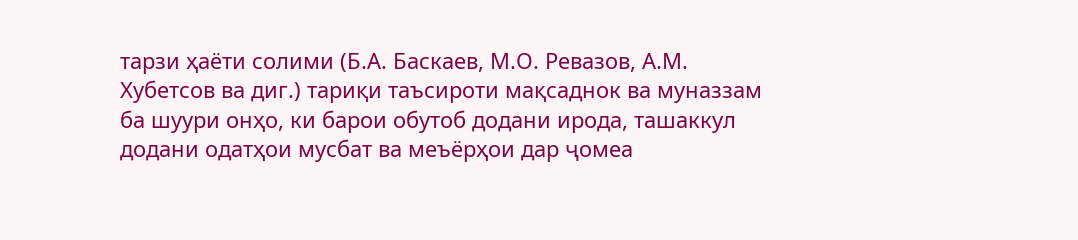тарзи ҳаёти солими (Б.А. Баскаев, М.О. Ревазов, А.М. Хубетсов ва диг.) тариқи таъсироти мақсаднок ва муназзам ба шуури онҳо, ки барои обутоб додани ирода, ташаккул додани одатҳои мусбат ва меъёрҳои дар ҷомеа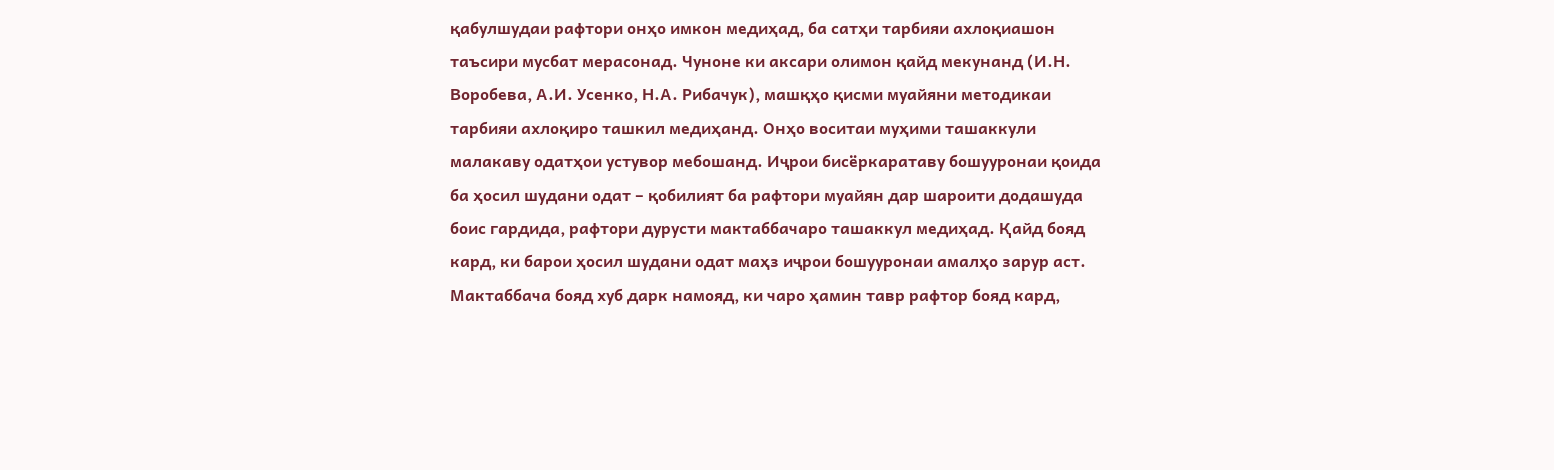қабулшудаи рафтори онҳо имкон медиҳад, ба сатҳи тарбияи ахлоқиашон таъсири мусбат мерасонад. Чуноне ки аксари олимон қайд мекунанд (И.Н. Воробева, А.И. Усенко, Н.А. Рибачук), машқҳо қисми муайяни методикаи тарбияи ахлоқиро ташкил медиҳанд. Онҳо воситаи муҳими ташаккули малакаву одатҳои устувор мебошанд. Иҷрои бисёркаратаву бошууронаи қоида ба ҳосил шудани одат – қобилият ба рафтори муайян дар шароити додашуда боис гардида, рафтори дурусти мактаббачаро ташаккул медиҳад. Қайд бояд кард, ки барои ҳосил шудани одат маҳз иҷрои бошууронаи амалҳо зарур аст. Мактаббача бояд хуб дарк намояд, ки чаро ҳамин тавр рафтор бояд кард,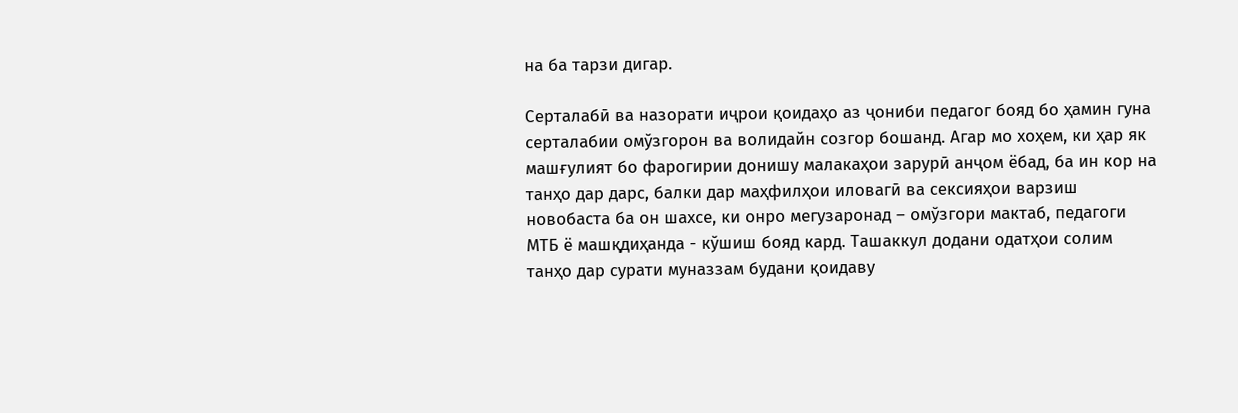на ба тарзи дигар.

Серталабӣ ва назорати иҷрои қоидаҳо аз ҷониби педагог бояд бо ҳамин гуна серталабии омўзгорон ва волидайн созгор бошанд. Агар мо хоҳем, ки ҳар як машғулият бо фарогирии донишу малакаҳои зарурӣ анҷом ёбад, ба ин кор на танҳо дар дарс, балки дар маҳфилҳои иловагӣ ва сексияҳои варзиш новобаста ба он шахсе, ки онро мегузаронад – омўзгори мактаб, педагоги МТБ ё машқдиҳанда - кўшиш бояд кард. Ташаккул додани одатҳои солим танҳо дар сурати муназзам будани қоидаву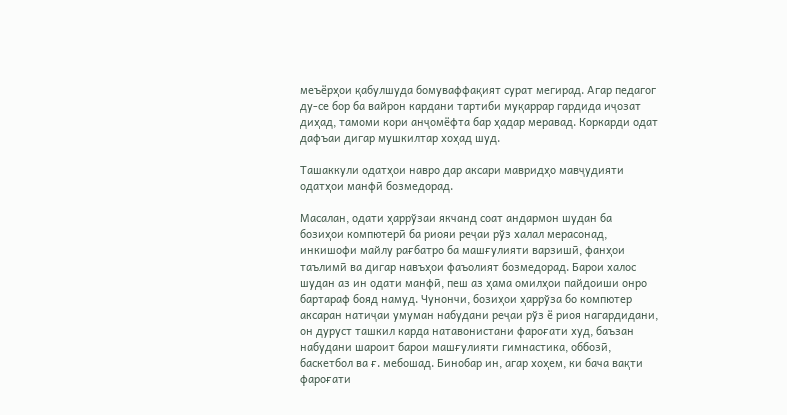меъёрҳои қабулшуда бомуваффақият сурат мегирад. Агар педагог ду-се бор ба вайрон кардани тартиби муқаррар гардида иҷозат диҳад, тамоми кори анҷомёфта бар ҳадар меравад. Коркарди одат дафъаи дигар мушкилтар хоҳад шуд.

Ташаккули одатҳои навро дар аксари мавридҳо мавҷудияти одатҳои манфӣ бозмедорад.

Масалан, одати ҳаррўзаи якчанд соат андармон шудан ба бозиҳои компютерӣ ба риояи реҷаи рўз халал мерасонад, инкишофи майлу рағбатро ба машғулияти варзишӣ, фанҳои таълимӣ ва дигар навъҳои фаъолият бозмедорад. Барои халос шудан аз ин одати манфӣ, пеш аз ҳама омилҳои пайдоиши онро бартараф бояд намуд. Чунончи, бозиҳои ҳаррўза бо компютер аксаран натиҷаи умуман набудани реҷаи рўз ё риоя нагардидани, он дуруст ташкил карда натавонистани фароғати худ, баъзан набудани шароит барои машғулияти гимнастика, оббозӣ, баскетбол ва ғ. мебошад. Бинобар ин, агар хоҳем, ки бача вақти фароғати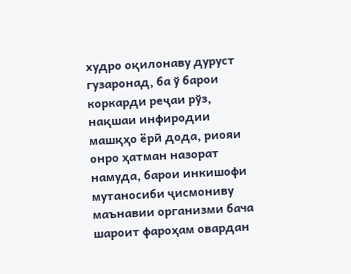худро оқилонаву дуруст гузаронад, ба ў барои коркарди реҷаи рўз, нақшаи инфиродии машқҳо ёрӣ дода, риояи онро ҳатман назорат намуда, барои инкишофи мутаносиби ҷисмониву маънавии организми бача шароит фароҳам овардан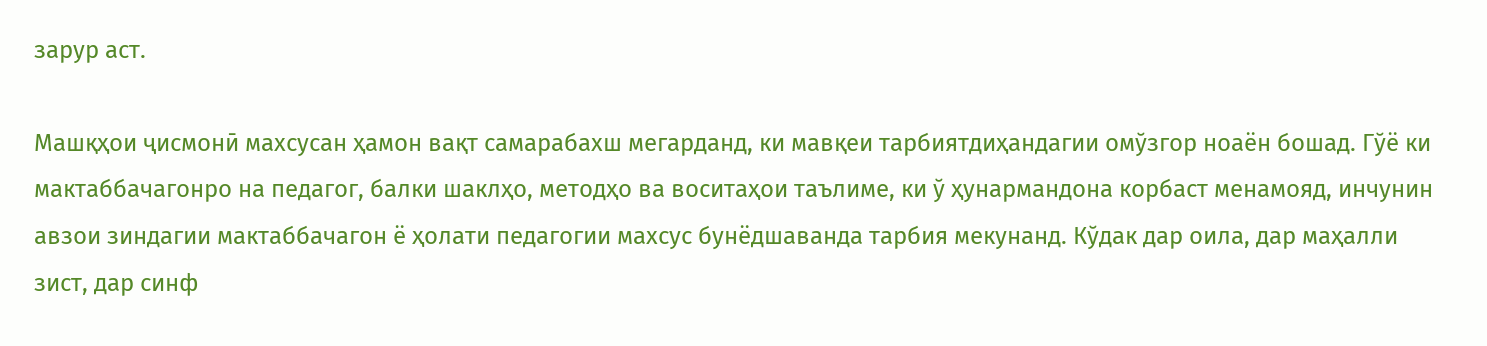зарур аст.

Машқҳои ҷисмонӣ махсусан ҳамон вақт самарабахш мегарданд, ки мавқеи тарбиятдиҳандагии омўзгор ноаён бошад. Гўё ки мактаббачагонро на педагог, балки шаклҳо, методҳо ва воситаҳои таълиме, ки ў ҳунармандона корбаст менамояд, инчунин авзои зиндагии мактаббачагон ё ҳолати педагогии махсус бунёдшаванда тарбия мекунанд. Кўдак дар оила, дар маҳалли зист, дар синф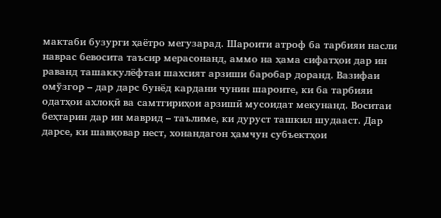мактаби бузурги ҳаётро мегузарад. Шароити атроф ба тарбияи насли наврас бевосита таъсир мерасонанд, аммо на ҳама сифатҳои дар ин раванд ташаккулёфтаи шахсият арзиши баробар доранд. Вазифаи омўзгор – дар дарс бунёд кардани чунин шароите, ки ба тарбияи одатҳои ахлоқӣ ва самтгириҳои арзишӣ мусоидат мекунанд. Воситаи беҳтарин дар ин маврид – таълиме, ки дуруст ташкил шудааст. Дар дарсе, ки шавқовар нест, хонандагон ҳамчун субъектҳои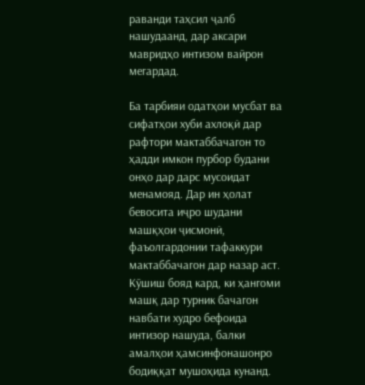раванди таҳсил ҷалб нашудаанд, дар аксари мавридҳо интизом вайрон мегардад.

Ба тарбияи одатҳои мусбат ва сифатҳои хуби ахлоқӣ дар рафтори мактаббачагон то ҳадди имкон пурбор будани онҳо дар дарс мусоидат менамояд. Дар ин ҳолат бевосита иҷро шудани машқҳои ҷисмонӣ, фаъолгардонии тафаккури мактаббачагон дар назар аст. Кўшиш бояд кард, ки ҳангоми машқ дар турник бачагон навбати худро бефоида интизор нашуда, балки амалҳои ҳамсинфонашонро бодиққат мушоҳида кунанд.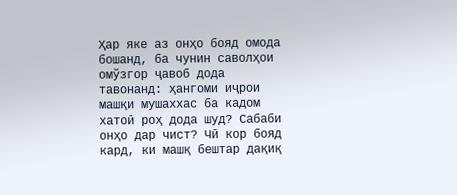Ҳар яке аз онҳо бояд омода бошанд, ба чунин саволҳои омўзгор ҷавоб дода тавонанд: ҳангоми иҷрои машқи мушаххас ба кадом хатоӣ роҳ дода шуд? Сабаби онҳо дар чист? Чӣ кор бояд кард, ки машқ бештар дақиқ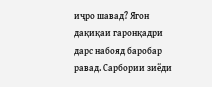иҷро шавад? Ягон дақиқаи гаронқадри дарс набояд баробар равад. Сарбории зиёди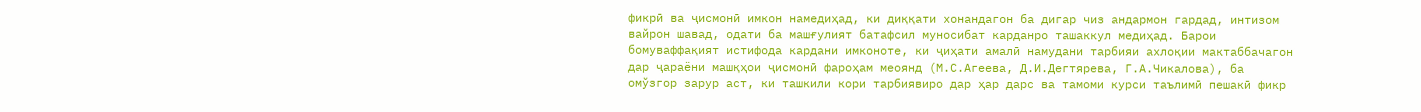фикрӣ ва ҷисмонӣ имкон намедиҳад, ки диққати хонандагон ба дигар чиз андармон гардад, интизом вайрон шавад, одати ба машғулият батафсил муносибат карданро ташаккул медиҳад. Барои бомуваффақият истифода кардани имконоте, ки ҷиҳати амалӣ намудани тарбияи ахлоқии мактаббачагон дар ҷараёни машқҳои ҷисмонӣ фароҳам меоянд (М.С.Агеева, Д.И.Дегтярева, Г.А.Чикалова), ба омўзгор зарур аст, ки ташкили кори тарбиявиро дар ҳар дарс ва тамоми курси таълимӣ пешакӣ фикр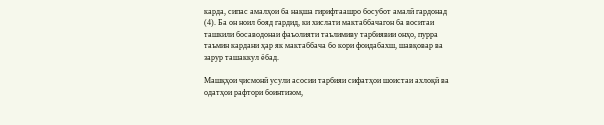карда, сипас амалҳои ба нақша гирифтаашро босубот амалӣ гардонад (4). Ба он ноил бояд гардид, ки хислати мактаббачагон ба воситаи ташкили босаводонаи фаъолияти таълимиву тарбиявии онҳо, пурра таъмин кардани ҳар як мактаббача бо кори фоидабахш, шавқовар ва зарур ташаккул ёбад.

Машқҳои ҷисмонӣ усули асосии тарбияи сифатҳои шоистаи ахлоқӣ ва одатҳои рафтори боинтизом,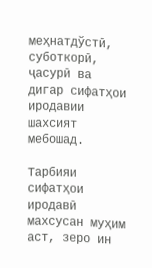меҳнатдўстӣ, суботкорӣ, ҷасурӣ ва дигар сифатҳои иродавии шахсият мебошад.

Тарбияи сифатҳои иродавӣ махсусан муҳим аст, зеро ин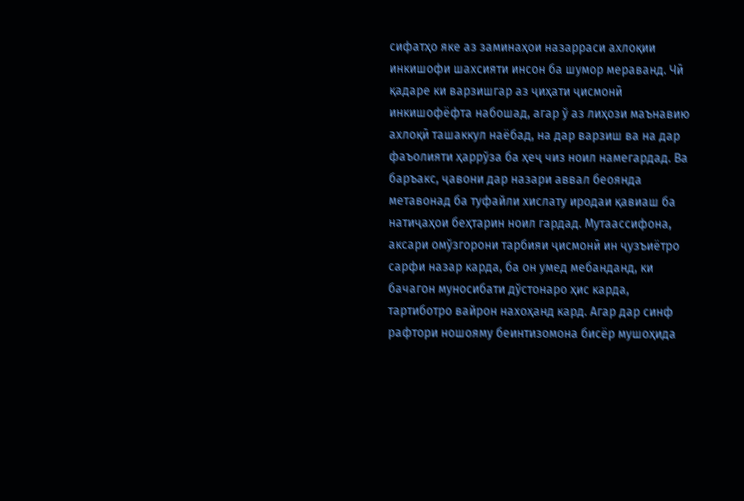сифатҳо яке аз заминаҳои назарраси ахлоқии инкишофи шахсияти инсон ба шумор мераванд. Чӣ қадаре ки варзишгар аз ҷиҳати ҷисмонӣ инкишофёфта набошад, агар ў аз лиҳози маънавию ахлоқӣ ташаккул наёбад, на дар варзиш ва на дар фаъолияти ҳаррўза ба ҳеҷ чиз ноил намегардад. Ва баръакс, ҷавони дар назари аввал беоянда метавонад ба туфайли хислату иродаи қавиаш ба натиҷаҳои беҳтарин ноил гардад. Мутаассифона, аксари омўзгорони тарбияи ҷисмонӣ ин ҷузъиётро сарфи назар карда, ба он умед мебанданд, ки бачагон муносибати дўстонаро ҳис карда, тартиботро вайрон нахоҳанд кард. Агар дар синф рафтори ношояму беинтизомона бисёр мушоҳида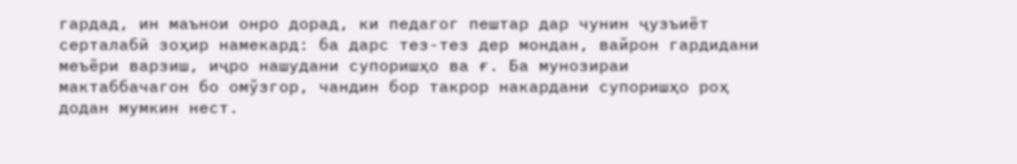гардад, ин маънои онро дорад, ки педагог пештар дар чунин ҷузъиёт серталабӣ зоҳир намекард: ба дарс тез-тез дер мондан, вайрон гардидани меъёри варзиш, иҷро нашудани супоришҳо ва ғ. Ба мунозираи мактаббачагон бо омўзгор, чандин бор такрор накардани супоришҳо роҳ додан мумкин нест.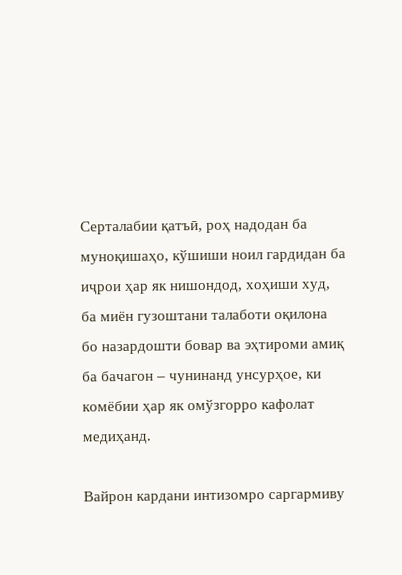Серталабии қатъӣ, роҳ надодан ба муноқишаҳо, кўшиши ноил гардидан ба иҷрои ҳар як нишондод, хоҳиши худ, ба миён гузоштани талаботи оқилона бо назардошти бовар ва эҳтироми амиқ ба бачагон – чунинанд унсурҳое, ки комёбии ҳар як омўзгорро кафолат медиҳанд.

Вайрон кардани интизомро саргармиву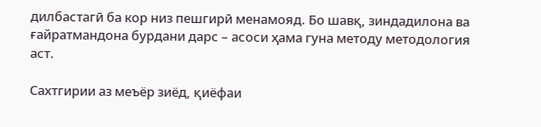дилбастагӣ ба кор низ пешгирӣ менамояд. Бо шавқ, зиндадилона ва ғайратмандона бурдани дарс – асоси ҳама гуна методу методология аст.

Сахтгирии аз меъёр зиёд, қиёфаи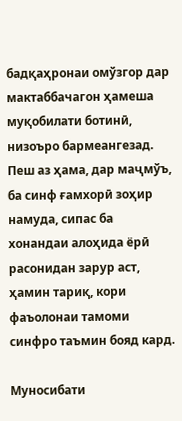бадқаҳронаи омўзгор дар мактаббачагон ҳамеша муқобилати ботинӣ, низоъро бармеангезад. Пеш аз ҳама, дар маҷмўъ, ба синф ғамхорӣ зоҳир намуда, сипас ба хонандаи алоҳида ёрӣ расонидан зарур аст, ҳамин тариқ, кори фаъолонаи тамоми синфро таъмин бояд кард.

Муносибати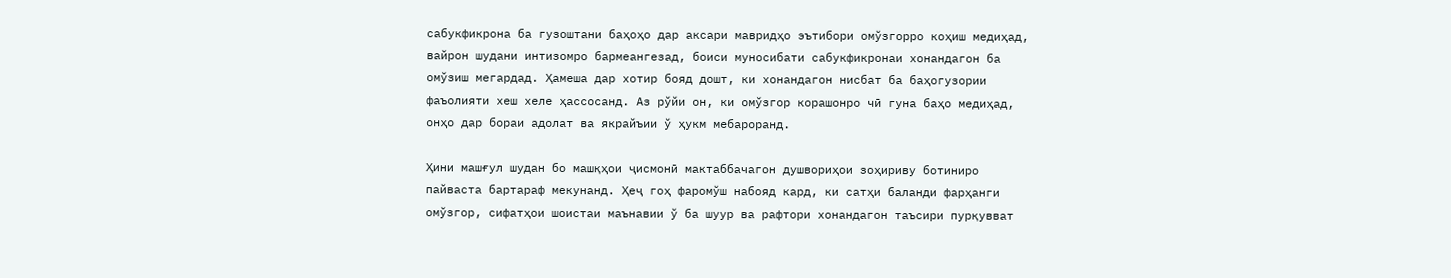сабукфикрона ба гузоштани баҳоҳо дар аксари мавридҳо эътибори омўзгорро коҳиш медиҳад, вайрон шудани интизомро бармеангезад, боиси муносибати сабукфикронаи хонандагон ба омўзиш мегардад. Ҳамеша дар хотир бояд дошт, ки хонандагон нисбат ба баҳогузории фаъолияти хеш хеле ҳассосанд. Аз рўйи он, ки омўзгор корашонро чӣ гуна баҳо медиҳад, онҳо дар бораи адолат ва якрайъии ў ҳукм мебароранд.

Ҳини машғул шудан бо машқҳои ҷисмонӣ мактаббачагон душвориҳои зоҳириву ботиниро пайваста бартараф мекунанд. Ҳеҷ гоҳ фаромўш набояд кард, ки сатҳи баланди фарҳанги омўзгор, сифатҳои шоистаи маънавии ў ба шуур ва рафтори хонандагон таъсири пурқувват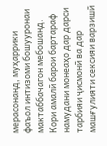мерасонанд, муҳаррики фаъол интизоми бошууронаи мактаббачагон мебошанд. Кори амалӣ барои бартараф намудани монеаҳо дар дарси тарбияи ҷисмонӣ ва дар машғулияти сексияи варзишӣ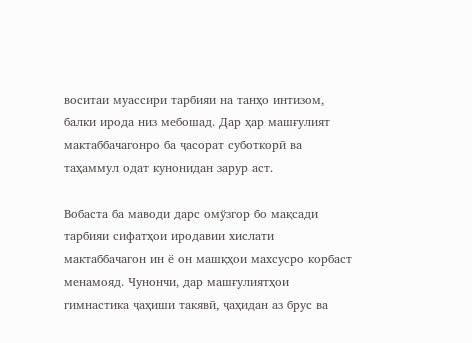воситаи муассири тарбияи на танҳо интизом, балки ирода низ мебошад. Дар ҳар машғулият мактаббачагонро ба ҷасорат суботкорӣ ва таҳаммул одат кунонидан зарур аст.

Вобаста ба маводи дарс омўзгор бо мақсади тарбияи сифатҳои иродавии хислати мактаббачагон ин ё он машқҳои махсусро корбаст менамояд. Чунончи, дар машғулиятҳои гимнастика ҷаҳиши такявӣ, ҷаҳидан аз брус ва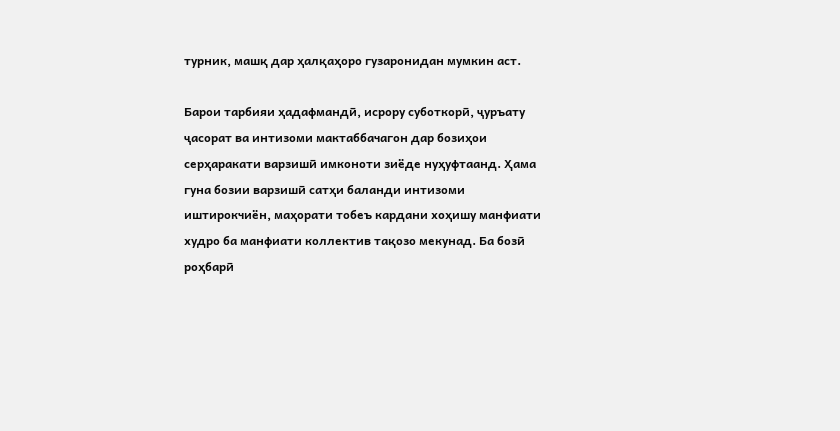турник, машқ дар ҳалқаҳоро гузаронидан мумкин аст.

Барои тарбияи ҳадафмандӣ, исрору суботкорӣ, ҷуръату ҷасорат ва интизоми мактаббачагон дар бозиҳои серҳаракати варзишӣ имконоти зиёде нуҳуфтаанд. Ҳама гуна бозии варзишӣ сатҳи баланди интизоми иштирокчиён, маҳорати тобеъ кардани хоҳишу манфиати худро ба манфиати коллектив тақозо мекунад. Ба бозӣ роҳбарӣ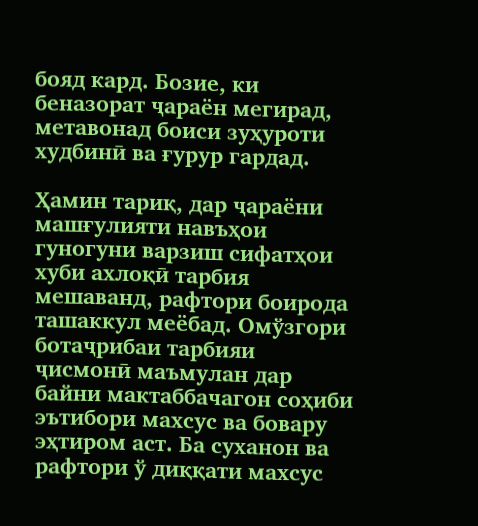бояд кард. Бозие, ки беназорат ҷараён мегирад, метавонад боиси зуҳуроти худбинӣ ва ғурур гардад.

Ҳамин тариқ, дар ҷараёни машғулияти навъҳои гуногуни варзиш сифатҳои хуби ахлоқӣ тарбия мешаванд, рафтори боирода ташаккул меёбад. Омўзгори ботаҷрибаи тарбияи ҷисмонӣ маъмулан дар байни мактаббачагон соҳиби эътибори махсус ва бовару эҳтиром аст. Ба суханон ва рафтори ў диққати махсус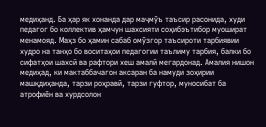медиҳанд. Ба ҳар як хонанда дар маҷмўъ таъсир расонида, худи педагог бо коллектив ҳамчун шахсияти соҳибэътибор муошират менамояд. Маҳз бо ҳамин сабаб омўзгор таъсироти тарбиявии худро на танҳо бо воситаҳои педагогии таълиму тарбия, балки бо сифатҳои шахсӣ ва рафтори хеш амалӣ мегардонад. Амалия нишон медиҳад, ки мактаббачагон аксаран ба намуди зоҳирии машқдиҳанда, тарзи роҳравӣ, тарзи гуфтор, муносибат ба атрофиён ва хурдсолон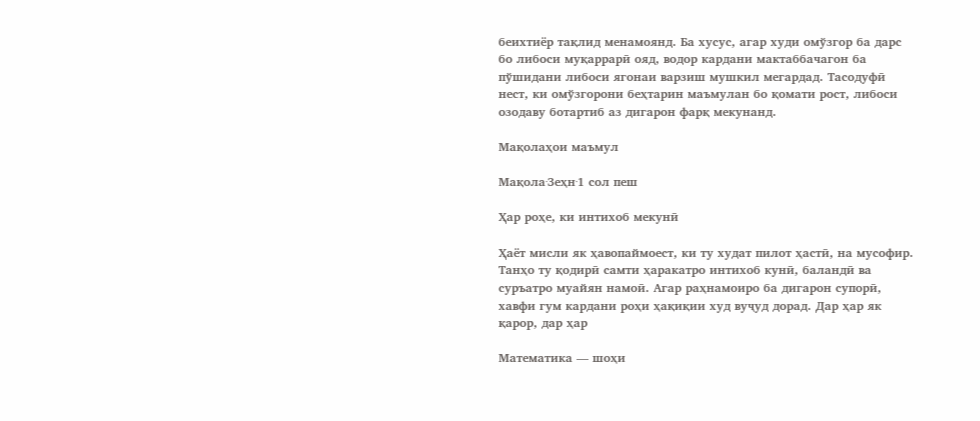беихтиёр тақлид менамоянд. Ба хусус, агар худи омўзгор ба дарс бо либоси муқаррарӣ ояд, водор кардани мактаббачагон ба пўшидани либоси ягонаи варзиш мушкил мегардад. Тасодуфӣ нест, ки омўзгорони беҳтарин маъмулан бо қомати рост, либоси озодаву ботартиб аз дигарон фарқ мекунанд.

Мақолаҳои маъмул

Мақола·Зеҳн·1 сол пеш

Ҳар роҳе, ки интихоб мекунӣ

Ҳаёт мисли як ҳавопаймоест, ки ту худат пилот ҳастӣ, на мусофир. Танҳо ту қодирӣ самти ҳаракатро интихоб кунӣ, баландӣ ва суръатро муайян намоӣ. Агар раҳнамоиро ба дигарон супорӣ, хавфи гум кардани роҳи ҳақиқии худ вуҷуд дорад. Дар ҳар як қарор, дар ҳар

Математика — шоҳи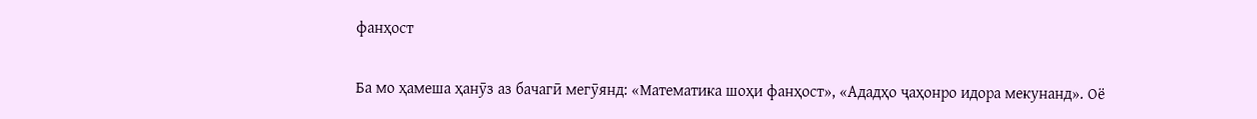фанҳост

Ба мо ҳамеша ҳанӯз аз бачагӣ мегӯянд: «Математика шоҳи фанҳост», «Ададҳо ҷаҳонро идора мекунанд». Оё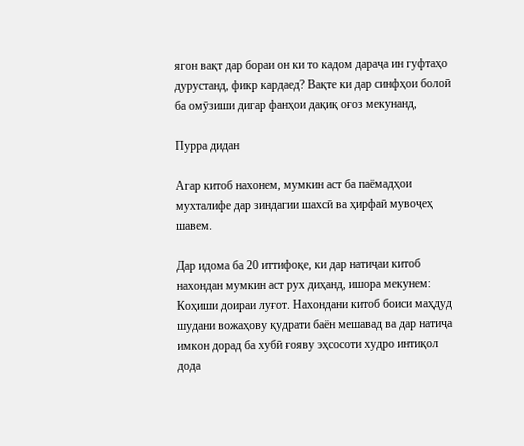ягон вақт дар бораи он ки то кадом дараҷа ин гуфтаҳо дурустанд, фикр кардаед? Вақте ки дар синфҳои болоӣ ба омӯзиши дигар фанҳои дақиқ оғоз мекунанд,

Пурра дидан

Агар китоб нахонем, мумкин аст ба паёмадҳои мухталифе дар зиндагии шахсӣ ва ҳирфаӣ мувоҷеҳ шавем.

Дар идома ба 20 иттифоқе, ки дар натиҷаи китоб нахондан мумкин аст рух диҳанд, ишора мекунем: Коҳиши доираи луғот. Нахондани китоб боиси маҳдуд шудани вожаҳову қудрати баён мешавад ва дар натиҷа имкон дорад ба хубӣ ғояву эҳсосоти худро интиқол дода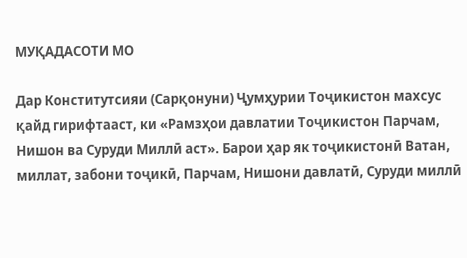МУҚАДАСОТИ МО

Дар Конститутсияи (Сарқонуни) Ҷумҳурии Тоҷикистон махсус қайд гирифтааст, ки «Рамзҳои давлатии Тоҷикистон Парчам, Нишон ва Суруди Миллӣ аст». Барои ҳар як тоҷикистонӣ Ватан, миллат, забони тоҷикӣ, Парчам, Нишони давлатӣ, Суруди миллӣ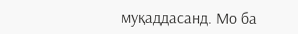муқаддасанд. Мо ба